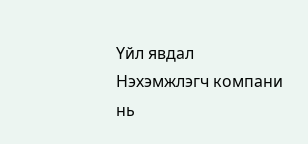Үйл явдал
Нэхэмжлэгч компани нь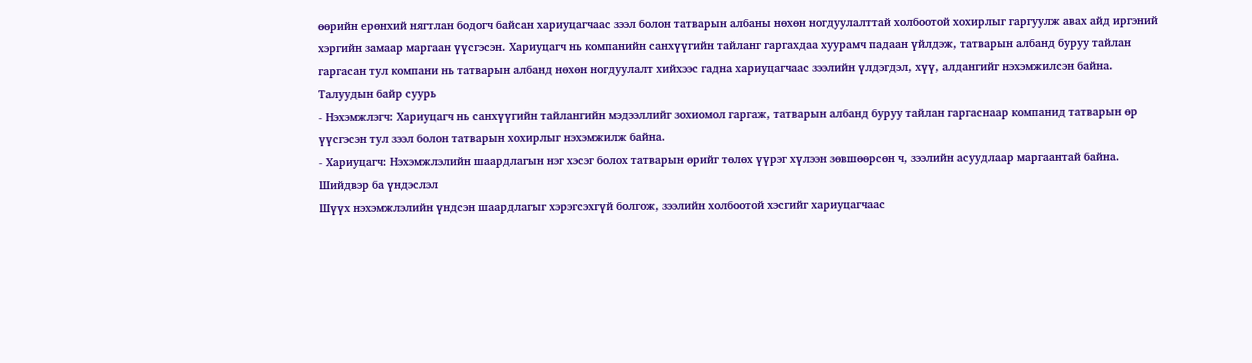өөрийн ерөнхий нягтлан бодогч байсан хариуцагчаас зээл болон татварын албаны нөхөн ногдуулалттай холбоотой хохирлыг гаргуулж авах айд иргэний хэргийн замаар маргаан үүсгэсэн. Хариуцагч нь компанийн санхүүгийн тайланг гаргахдаа хуурамч падаан үйлдэж, татварын албанд буруу тайлан гаргасан тул компани нь татварын албанд нөхөн ногдуулалт хийхээс гадна хариуцагчаас зээлийн үлдэгдэл, хүү, алдангийг нэхэмжилсэн байна.
Талуудын байр суурь
- Нэхэмжлэгч: Хариуцагч нь санхүүгийн тайлангийн мэдээллийг зохиомол гаргаж, татварын албанд буруу тайлан гаргаснаар компанид татварын өр үүсгэсэн тул зээл болон татварын хохирлыг нэхэмжилж байна.
- Хариуцагч: Нэхэмжлэлийн шаардлагын нэг хэсэг болох татварын өрийг төлөх үүрэг хүлээн зөвшөөрсөн ч, зээлийн асуудлаар маргаантай байна.
Шийдвэр ба үндэслэл
Шүүх нэхэмжлэлийн үндсэн шаардлагыг хэрэгсэхгүй болгож, зээлийн холбоотой хэсгийг хариуцагчаас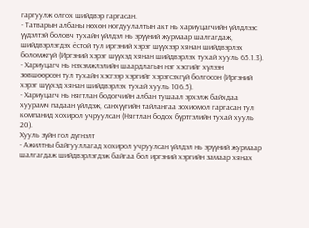гаргуулж олгох шийдвэр гаргасан.
- Татварын албаны нөхөн ногдуулалтын акт нь хариуцагчийн үйлдлээс үүдэлтэй боловч тухайн үйлдэл нь эрүүний журмаар шалгагдаж, шийдвэрлэгдэх ёстой тул иргэний хэрэг шүүхээр хянан шийдвэрлэх боломжгүй (Иргэний хэрэг шүүхэд хянан шийдвэрлэх тухай хууль 65.1.3).
- Хариуцагч нь нэхэмжлэлийн шаардлагын нэг хэсгийг хүлээн зөвшөөрсөн тул тухайн хэсгээр хэргийг хэрэгсэхгүй болгосон (Иргэний хэрэг шүүхэд хянан шийдвэрлэх тухай хууль 106.5).
- Хариуцагч нь нягтлан бодогчийн албан тушаал эрхэлж байхдаа хуурамч падаан үйлдэж, санхүүгийн тайлангаа зохиомол гаргасан тул компанид хохирол учруулсан (Нягтлан бодох бүртгэлийн тухай хууль 20).
Хууль зүйн гол дүгнэлт
- Ажилтны байгууллагад хохирол учруулсан үйлдэл нь эрүүний журмаар шалгагдаж шийдвэрлэгдэж байгаа бол иргэний хэргийн замаар хянах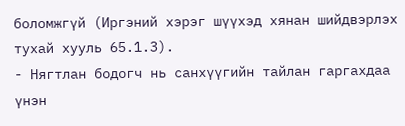боломжгүй (Иргэний хэрэг шүүхэд хянан шийдвэрлэх тухай хууль 65.1.3).
- Нягтлан бодогч нь санхүүгийн тайлан гаргахдаа үнэн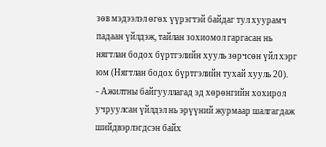зөв мэдээлэл өгөх үүрэгтэй байдаг тул хуурамч падаан үйлдэж, тайлан зохиомол гаргасан нь нягтлан бодох бүртгэлийн хууль зөрчсөн үйл хэрг юм (Нягтлан бодох бүртгэлийн тухай хууль 20).
- Ажилтны байгууллагад эд хөрөнгийн хохирол учруулсан үйлдэл нь эрүүний журмаар шалгагдаж шийдвэрлэгдсэн байх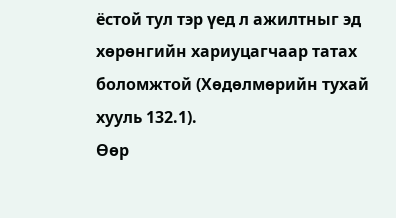ёстой тул тэр үед л ажилтныг эд хөрөнгийн хариуцагчаар татах боломжтой (Хөдөлмөрийн тухай хууль 132.1).
Өөр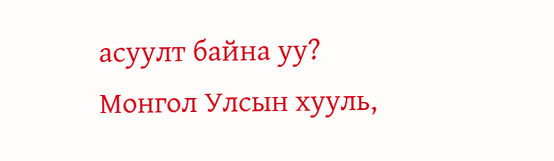асуулт байна уу?
Монгол Улсын хууль,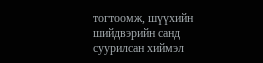тогтоомж, шүүхийн шийдвэрийн санд суурилсан хиймэл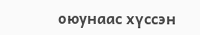оюунаас хүссэн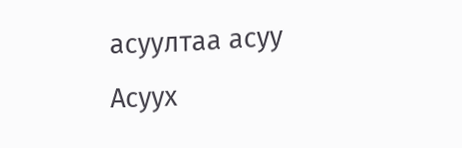асуултаа асуу
Асуух